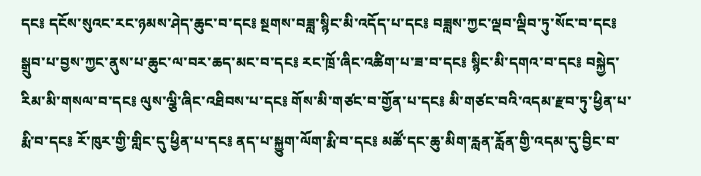དང༔ དངོས་སུའང་རང་ཉམས་ཤེད་ཆུང་བ་དང༔ སྔགས་བཟླ་སྙིང་མི་འདོད་པ་དང༔ བཟླས་ཀྱང་ལྡབ་ལྡིབ་ཏུ་སོང་བ་དང༔ སྒྲུབ་པ་བྱས་ཀྱང་ནུས་པ་ཆུང་ལ་བར་ཆད་མང་བ་དང༔ རང་ཁྲོ་ཞིང་འཚིག་པ་ཟ་བ་དང༔ སྙིང་མི་དགའ་བ་དང༔ བསྐྱེད་རིམ་མི་གསལ་བ་དང༔ ལུས་ལྕི་ཞིང་འཐིབས་པ་དང༔ གོས་མི་གཙང་བ་གྱོན་པ་དང༔ མི་གཙང་བའི་འདམ་རྫབ་ཏུ་ཕྱིན་པ་རྨི་བ་དང༔ རོ་ཁུར་གྱི་གླིང་དུ་ཕྱིན་པ་དང༔ ནད་པ་སྐྱུག་ལོག་རྨི་བ་དང༔ མཚོ་དང་ཆུ་མིག་རླན་རློན་གྱི་འདམ་དུ་བྱིང་བ་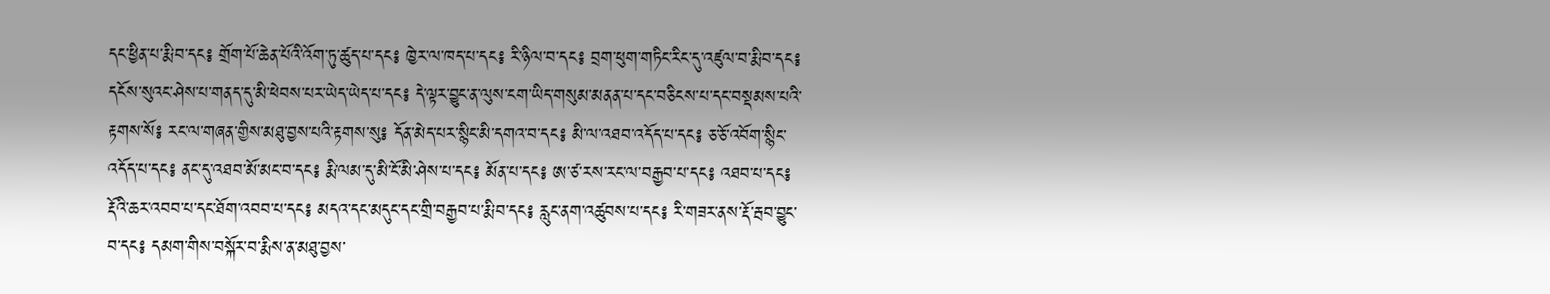དང་ཕྱིན་པ་རྨི་བ་དང༔ གྲོག་པོ་ཆེན་པོའི་འོག་ཏུ་ཚུད་པ་དང༔ ཁྱེར་ལ་ཁད་པ་དང༔ རི་ཉིལ་བ་དང༔ བྲག་ཕུག་གཏིང་རིང་དུ་འཛུལ་བ་རྨི་བ་དང༔ དངོས་སུའང་ཤེས་པ་གནད་དུ་མི་ཕེབས་པར་ཡེད་ཡེད་པ་དང༔ དེ་ལྟར་བྱུང་ན་ལུས་ངག་ཡིད་གསུམ་མནན་པ་དང་བཅིངས་པ་དང་བསྡམས་པའི་རྟགས་སོ༔ རང་ལ་གཞན་གྱིས་མཐུ་བྱས་པའི་རྟགས་སུ༔ དོན་མེད་པར་སྙིང་མི་དགའ་བ་དང༔ མི་ལ་འཐབ་འདོད་པ་དང༔ ཅ་ཅོ་འབོག་སྙིང་འདོད་པ་དང༔ ནང་དུ་འཐབ་མོ་མང་བ་དང༔ རྨི་ལམ་དུ་མི་ངོ་མི་ཤེས་པ་དང༔ མོན་པ་དང༔ ཨ་ཙ་རས་རང་ལ་བརྒྱབ་པ་དང༔ འཐབ་པ་དང༔ རྡོའི་ཆར་འབབ་པ་དང་ཐོག་འབབ་པ་དང༔ མདའ་དང་མདུང་དང་གྲི་བརྒྱབ་པ་རྨི་བ་དང༔ རླུང་ནག་འཚུབས་པ་དང༔ རི་གཟར་ནས་རྡོ་རྦབ་བྱུང་བ་དང༔ དམག་གིས་བསྐོར་བ་རྨིས་ན་མཐུ་བྱས་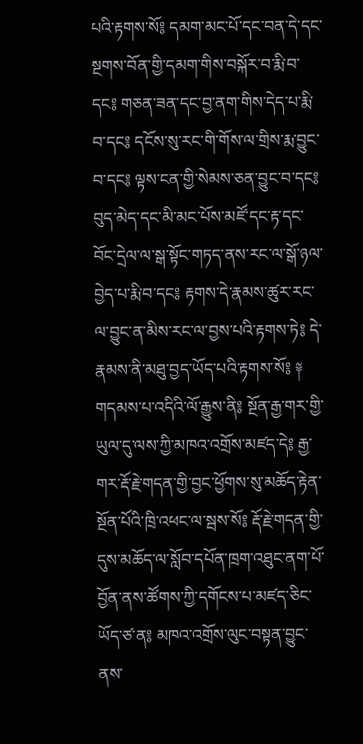པའི་རྟགས་སོ༔ དམག་མང་པོ་དང་བན་དེ་དང་སྔགས་བོན་གྱི་དམག་གིས་བསྐོར་བ་རྨི་བ་དང༔ གཅན་ཟན་དང་བྱ་ནག་གིས་དེད་པ་རྨི་བ་དང༔ དངོས་སུ་རང་གི་གོས་ལ་གྲིས་རྨ་བྱུང་བ་དང༔ ལྟས་ངན་གྱི་སེམས་ཅན་བྱུང་བ་དང༔ བུད་མེད་དང་མི་མང་པོས་མཛོ་དང་རྟ་དང་བོང་དྲེལ་ལ་སྒ་སྟོང་གཏད་ནས་རང་ལ་སྒོ་ཉལ་བྱེད་པ་རྨི་བ་དང༔ རྟགས་དེ་རྣམས་ཚུར་རང་ལ་བྱུང་ན་མིས་རང་ལ་བྱས་པའི་རྟགས་ཏེ༔ དེ་རྣམས་ནི་མཐུ་བྱད་ཡོད་པའི་རྟགས་སོ༔ ༈ གདམས་པ་འདིའི་ལོ་རྒྱུས་ནི༔ སྔོན་རྒྱ་གར་གྱི་ཡུལ་དུ་ལས་ཀྱི་མཁའ་འགྲོས་མཛད་དེ༔ རྒྱ་གར་རྡོ་རྗེ་གདན་གྱི་བྱང་ཕྱོགས་སུ་མཆོད་རྟེན་སྔོན་པོའི་ཁྲི་འཕང་ལ་སྦས་སོ༔ རྡོ་རྗེ་གདན་གྱི་དུས་མཆོད་ལ་སློབ་དཔོན་ཁྲག་འཐུང་ནག་པོ་བྱོན་ནས་ཚོགས་ཀྱི་དགོངས་པ་མཛད་ཅིང་ཡོད་ཙ་ན༔ མཁའ་འགྲོས་ལུང་བསྟན་བྱུང་ནས་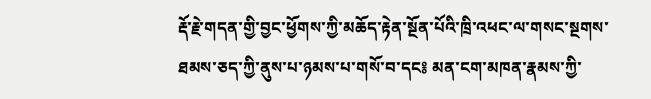རྡོ་རྗེ་གདན་གྱི་བྱང་ཕྱོགས་ཀྱི་མཆོད་རྟེན་སྔོན་པོའི་ཁྲི་འཕང་ལ་གསང་སྔགས་ཐམས་ཅད་ཀྱི་ནུས་པ་ཉམས་པ་གསོ་བ་དང༔ མན་ངག་མཁན་རྣམས་ཀྱི་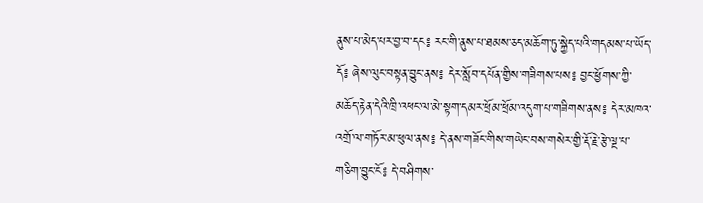ནུས་པ་མེད་པར་བྱ་བ་དང༔ རང་གི་ནུས་པ་ཐམས་ཅད་མཆོག་ཏུ་སྐྱེད་པའི་གདམས་པ་ཡོད་དོ༔ ཞེས་ལུང་བསྟན་བྱུང་ནས༔ དེར་སློབ་དཔོན་གྱིས་གཟིགས་པས༔ བྱང་ཕྱོགས་ཀྱི་མཆོད་རྟེན་དེའི་ཁྲི་འཕང་ལ་མེ་སྟག་དམར་ཕྲོམ་ཕྲོམ་འདུག་པ་གཟིགས་ནས༔ དེར་མཁའ་འགྲོ་ལ་གཏོར་མ་ཕུལ་ནས༔ དེ་ནས་གཟོང་གིས་གཡེང་བས་གསེར་གྱི་རྡོ་རྗེ་རྩེ་ལྔ་པ་གཅིག་བྱུང་ངོ༔ དེ་བཤིགས་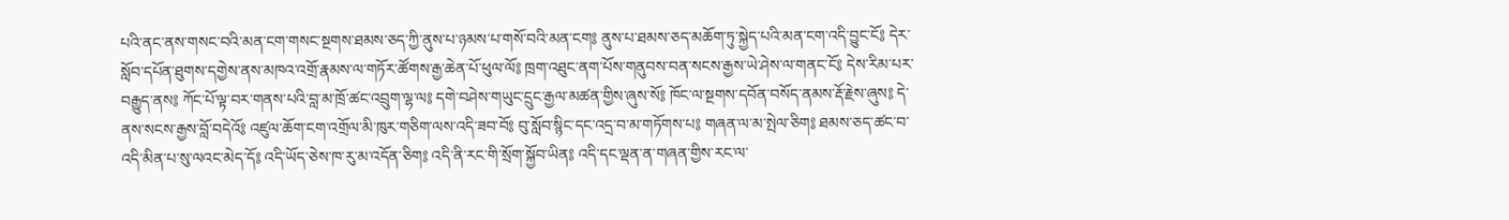པའི་ནང་ནས་གསང་བའི་མན་ངག་གསང་སྔགས་ཐམས་ཅད་ཀྱི་ནུས་པ་ཉམས་པ་གསོ་བའི་མན་ངག༔ ནུས་པ་ཐམས་ཅད་མཆོག་ཏུ་སྐྱེད་པའི་མན་ངག་འདི་བྱུང་ངོ༔ དེར་སློབ་དཔོན་ཐུགས་དགྱེས་ནས་མཁའ་འགྲོ་རྣམས་ལ་གཏོར་ཚོགས་རྒྱ་ཆེན་པོ་ཕུལ་ལོ༔ ཁྲག་འཐུང་ནག་པོས་གནུབས་བན་སངས་རྒྱས་ཡེ་ཤེས་ལ་གནང་ངོ༔ དེས་རིམ་པར་བརྒྱུད་ནས༔ ཀོང་པོ་ལྟ་བར་གནས་པའི་བླ་མ་ཁྲོ་ཚང་འབྲུག་ལྷ་ལ༔ དགེ་བཤེས་གཡུང་དྲུང་རྒྱལ་མཚན་གྱིས་ཞུས་སོ༔ ཁོང་ལ་སྔགས་དབོན་བསོད་ནམས་རྡོ་རྗེས་ཞུས༔ དེ་ནས་སངས་རྒྱས་བློ་བདེའོ༔ འཛུལ་ཆོག་ངག་འགྲོལ་མི་ཁུར་གཅིག་ལས་འདི་ཟབ་བོ༔ བུ་སློབ་སྙིང་དང་འདྲ་བ་མ་གཏོགས་པ༔ གཞན་ལ་མ་སྤེལ་ཅིག༔ ཐམས་ཅད་ཚང་བ་འདི་མིན་པ་སུ་ལའང་མེད་དོ༔ འདི་ཡོད་ཅེས་ཁ་རུ་མ་འདོན་ཅིག༔ འདི་ནི་རང་གི་སྲོག་སྐྱོབ་ཡིན༔ འདི་དང་ལྡན་ན་གཞན་གྱིས་རང་ལ་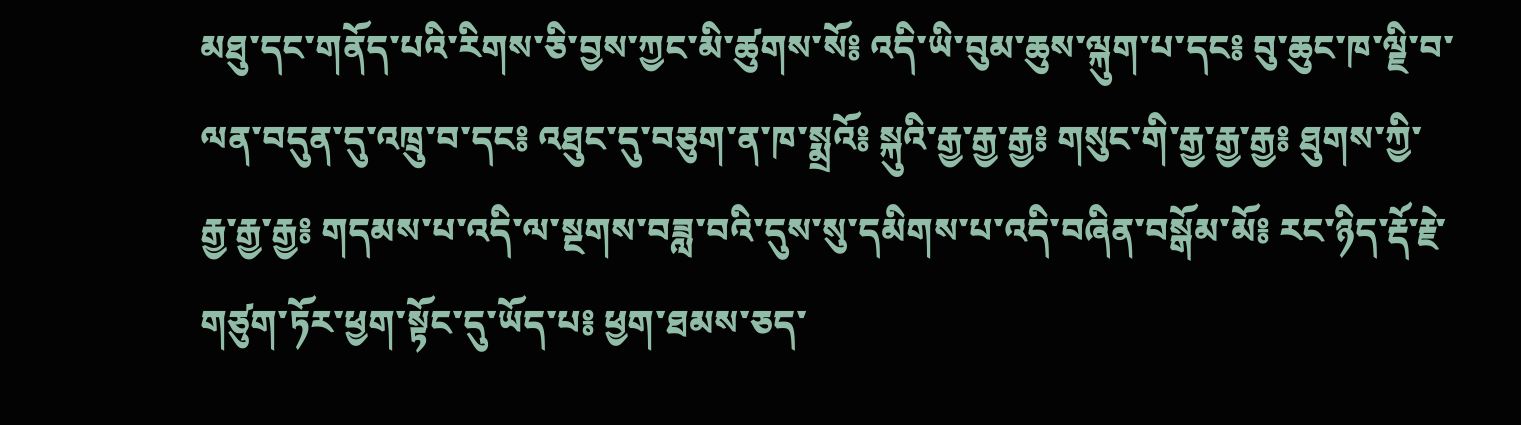མཐུ་དང་གནོད་པའི་རིགས་ཅི་བྱས་ཀྱང་མི་ཚུགས་སོ༔ འདི་ཡི་བུམ་ཆུས་ལྐུག་པ་དང༔ བུ་ཆུང་ཁ་ལྗི་བ་ལན་བདུན་དུ་འཁྲུ་བ་དང༔ འཐུང་དུ་བཅུག་ན་ཁ་སྨྲའོ༔ སྐུའི་རྒྱ་རྒྱ་རྒྱ༔ གསུང་གི་རྒྱ་རྒྱ་རྒྱ༔ ཐུགས་ཀྱི་རྒྱ་རྒྱ་རྒྱ༔ གདམས་པ་འདི་ལ་སྔགས་བཟླ་བའི་དུས་སུ་དམིགས་པ་འདི་བཞིན་བསྒོམ་མོ༔ རང་ཉིད་རྡོ་རྗེ་གཙུག་ཏོར་ཕྱག་སྟོང་དུ་ཡོད་པ༔ ཕྱག་ཐམས་ཅད་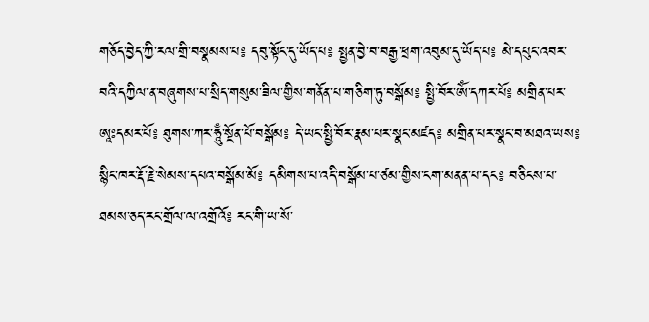གཅོད་བྱེད་ཀྱི་རལ་གྲི་བསྣམས་པ༔ དབུ་སྟོང་དུ་ཡོད་པ༔ སྤྱན་བྱེ་བ་བརྒྱ་ཕྲག་འབུམ་དུ་ཡོད་པ༔ མེ་དཔུང་འབར་བའི་དཀྱིལ་ན་བཞུགས་པ་སྲིད་གསུམ་ཟིལ་གྱིས་གནོན་པ་གཅིག་ཏུ་བསྒོམ༔ སྤྱི་བོར་ཨོཾ་དཀར་པོ༔ མགྲིན་པར་ཨཱཿདམར་པོ༔ ཐུགས་ཀར་ཧཱུྃ་སྔོན་པོ་བསྒོམ༔ དེ་ཡང་སྤྱི་བོར་རྣམ་པར་སྣང་མཛད༔ མགྲིན་པར་སྣང་བ་མཐའ་ཡས༔ སྙིང་ཁར་རྡོ་རྗེ་སེམས་དཔའ་བསྒོམ་མོ༔ དམིགས་པ་འདི་བསྒོམ་པ་ཙམ་གྱིས་ངག་མནན་པ་དང༔ བཅིངས་པ་ཐམས་ཅད་རང་གྲོལ་ལ་འགྲོའོ༔ རང་གི་ཡ་སོ་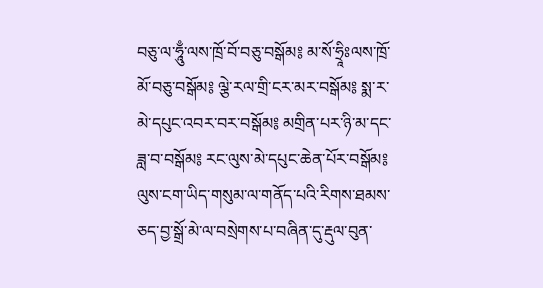བཅུ་ལ་ཧཱུྃ་ལས་ཁྲོ་བོ་བཅུ་བསྒོམ༔ མ་སོ་ཧྲཱིཿལས་ཁྲོ་མོ་བཅུ་བསྒོམ༔ ལྕེ་རལ་གྲི་ངར་མར་བསྒོམ༔ སྨ་ར་མེ་དཔུང་འབར་བར་བསྒོམ༔ མགྲིན་པར་ཉི་མ་དང་ཟླ་བ་བསྒོམ༔ རང་ལུས་མེ་དཔུང་ཆེན་པོར་བསྒོམ༔ ལུས་ངག་ཡིད་གསུམ་ལ་གནོད་པའི་རིགས་ཐམས་ཅད་བྱ་སྒྲོ་མེ་ལ་བསྲེགས་པ་བཞིན་དུ་རྡུལ་བུན་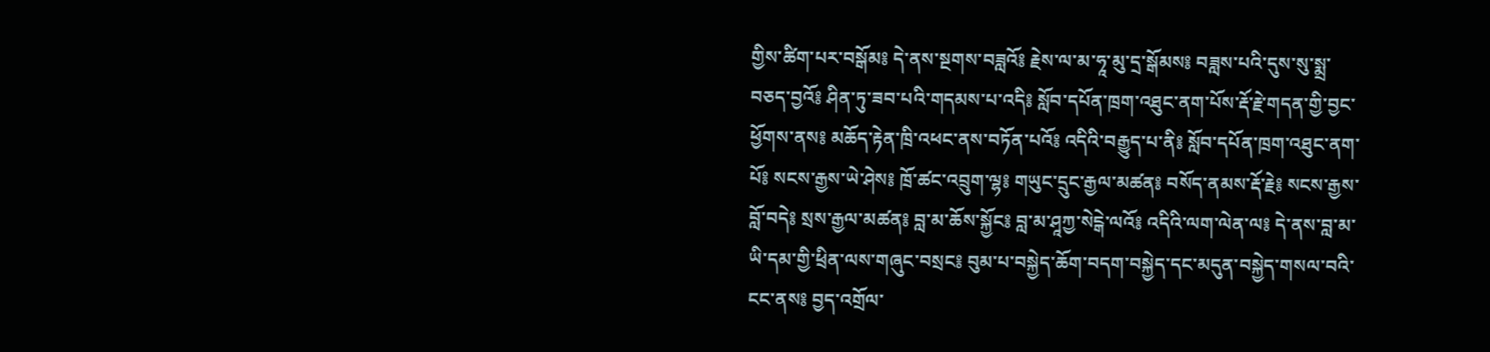གྱིས་ཚིག་པར་བསྒོམ༔ དེ་ནས་སྔགས་བཟླའོ༔ རྗེས་ལ་མ་ཧཱ་མུ་དྲ་སྒོམས༔ བཟླས་པའི་དུས་སུ་སྨྲ་བཅད་བྱའོ༔ ཤིན་ཏུ་ཟབ་པའི་གདམས་པ་འདི༔ སློབ་དཔོན་ཁྲག་འཐུང་ནག་པོས་རྡོ་རྗེ་གདན་གྱི་བྱང་ཕྱོགས་ནས༔ མཆོད་རྟེན་ཁྲི་འཕང་ནས་བཏོན་པའོ༔ འདིའི་བརྒྱུད་པ་ནི༔ སློབ་དཔོན་ཁྲག་འཐུང་ནག་པོ༔ སངས་རྒྱས་ཡེ་ཤེས༔ ཁྲོ་ཚང་འབྲུག་ལྷ༔ གཡུང་དྲུང་རྒྱལ་མཚན༔ བསོད་ནམས་རྡོ་རྗེ༔ སངས་རྒྱས་བློ་བདེ༔ སྲས་རྒྱལ་མཚན༔ བླ་མ་ཆོས་སྐྱོང༔ བླ་མ་ཤཱཀྱ་སེངྒེ་ལའོ༔ འདིའི་ལག་ལེན་ལ༔ དེ་ནས་བླ་མ་ཡི་དམ་གྱི་ཕྲིན་ལས་གཞུང་བསྲང༔ བུམ་པ་བསྐྱེད་ཆོག་བདག་བསྐྱེད་དང་མདུན་བསྐྱེད་གསལ་བའི་ངང་ནས༔ བྱད་འགྲོལ་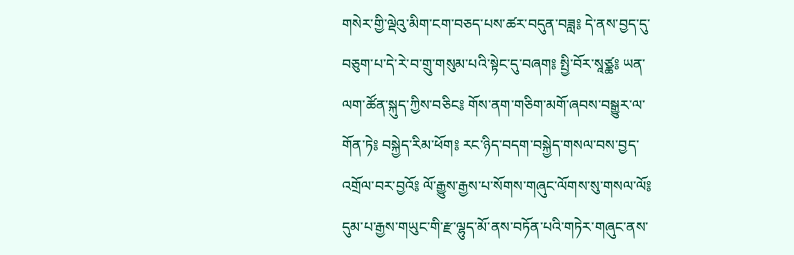གསེར་གྱི་ལྡེའུ་མིག་ངག་བཅད་པས་ཚར་བདུན་བཟླ༔ དེ་ནས་བྱད་དུ་བཅུག་པ་དེ་རེ་བ་གྲུ་གསུམ་པའི་སྟེང་དུ་བཞག༔ སྤྱི་བོར་སཱཙྪ༔ ཡན་ལག་ཚོན་སྐུད་ཀྱིས་བཅིང༔ གོས་ནག་གཅིག་མགོ་ཞབས་བསྒྱུར་ལ་གོན་ཏེ༔ བསྐྱེད་རིམ་ཕོག༔ རང་ཉིད་བདག་བསྐྱེད་གསལ་བས་བྱད་འགྲོལ་བར་བྱའོ༔ ལོ་རྒྱུས་རྒྱས་པ་སོགས་གཞུང་ལོགས་སུ་གསལ་ལོ༔ དུམ་པ་རྒྱས་གཡུང་གི་རྫ་ལྷུད་མོ་ནས་བཏོན་པའི་གཏེར་གཞུང་ནས་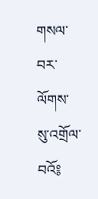གསལ་བར་ལོགས་སུ་འགྲོལ་བའོ༔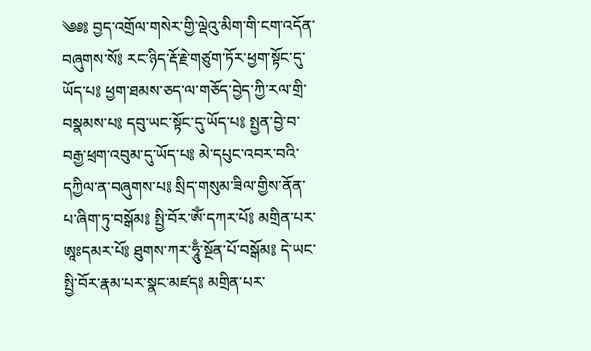༄༅༔ བྱད་འགྲོལ་གསེར་གྱི་ལྡེའུ་མིག་གི་ངག་འདོན་བཞུགས་སོ༔ རང་ཉིད་རྡོ་རྗེ་གཙུག་ཏོར་ཕྱག་སྟོང་དུ་ཡོད་པ༔ ཕྱག་ཐམས་ཅད་ལ་གཅོད་བྱེད་ཀྱི་རལ་གྲི་བསྣམས་པ༔ དབུ་ཡང་སྟོང་དུ་ཡོད་པ༔ སྤྱན་བྱེ་བ་བརྒྱ་ཕྲག་འབུམ་དུ་ཡོད་པ༔ མེ་དཔུང་འབར་བའི་དཀྱིལ་ན་བཞུགས་པ༔ སྲིད་གསུམ་ཟིལ་གྱིས་ནོན་པ་ཞིག་ཏུ་བསྒོམ༔ སྤྱི་བོར་ཨོཾ་དཀར་པོ༔ མགྲིན་པར་ཨཱཿདམར་པོ༔ ཐུགས་ཀར་ཧཱུྃ་སྔོན་པོ་བསྒོམ༔ དེ་ཡང་སྤྱི་བོར་རྣམ་པར་སྣང་མཛད༔ མགྲིན་པར་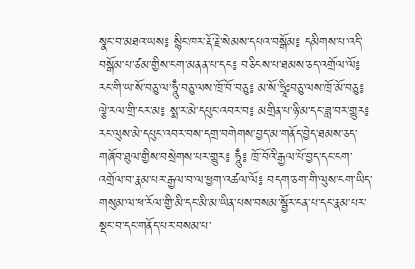སྣང་བ་མཐའ་ཡས༔ སྙིང་ཁར་རྡོ་རྗེ་སེམས་དཔའ་བསྒོམ༔ དམིགས་པ་འདི་བསྒོམ་པ་ཙམ་གྱིས་ངག་མནན་པ་དང༔ བཅིངས་པ་ཐམས་ཅད་འགྲོལ་ལོ༔ རང་གི་ཡ་སོ་བཅུ་ལ་ཧཱུྃ་བཅུ་ལས་ཁྲོ་བོ་བཅུ༔ མ་སོ་ཧྲཱིཿབཅུ་ལས་ཁྲོ་མོ་བཅུ༔ ལྕེ་རལ་གྲི་ངར་མ༔ སྨ་ར་མེ་དཔུང་འབར་བ༔ མགྲིན་པ་ཉི་མ་དང་ཟླ་བར་གྱུར༔ རང་ལུས་མེ་དཔུང་འབར་བས་དགྲ་བགེགས་བྱད་མ་གནོད་བྱེད་ཐམས་ཅད་གཞོབ་ཐུལ་གྱིས་བསྲེགས་པར་གྱུར༔ ཧཱུྃ༔ ཁྲོ་བོའི་རྒྱལ་པོ་བྱད་དང་ངག་འགྲོལ་བ་རྣམ་པར་རྒྱལ་བ་ལ་ཕྱག་འཚལ་ལོ༔ བདག་ཅག་གི་ལུས་ངག་ཡིད་གསུམ་ལ་ཕ་རོལ་གྱི་མི་དང་མི་མ་ཡིན་པས་བསམ་སྦྱོར་ངན་པ་དང་རྣམ་པར་སྡང་བ་དང་གནོད་པར་བསམ་པ་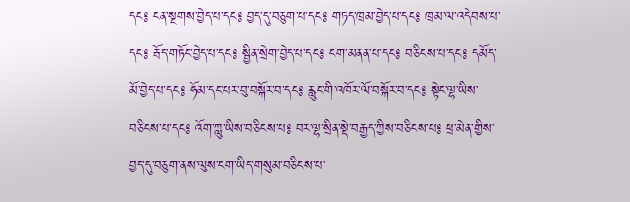དང༔ ངན་སྔགས་བྱེད་པ་དང༔ བྱད་དུ་བཅུག་པ་དང༔ གཏད་ཁྲམ་བྱེད་པ་དང༔ ཁྲམ་ལ་འདེབས་པ་དང༔ རྦོད་གཏོང་བྱེད་པ་དང༔ སྦྱིན་སྲེག་བྱེད་པ་དང༔ ངག་མནན་པ་དང༔ བཅིངས་པ་དང༔ དམོད་མོ་བྱེད་པ་དང༔ ཧོམ་དང་པར་བུ་བསྐོར་བ་དང༔ རླུང་གི་འཁོར་ལོ་བསྐོར་བ་དང༔ སྟེང་ལྷ་ཡིས་བཅིངས་པ་དང༔ འོག་ཀླུ་ཡིས་བཅིངས་པ༔ བར་ལྷ་སྲིན་སྡེ་བརྒྱད་ཀྱིས་བཅིངས་པ༔ ཕྲ་མེན་གྱིས་བྱད་དུ་བཅུག་ནས་ལུས་ངག་ཡིད་གསུམ་བཅིངས་པ་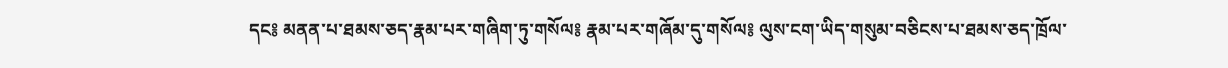དང༔ མནན་པ་ཐམས་ཅད་རྣམ་པར་གཞིག་ཏུ་གསོལ༔ རྣམ་པར་གཞོམ་དུ་གསོལ༔ ལུས་ངག་ཡིད་གསུམ་བཅིངས་པ་ཐམས་ཅད་ཁྲོལ་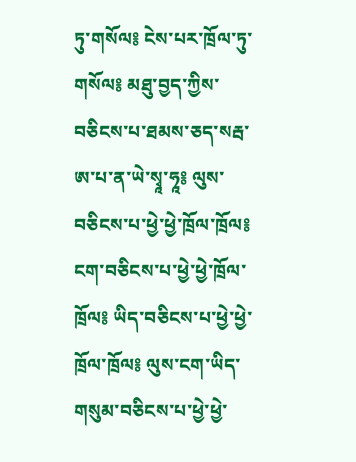ཏུ་གསོལ༔ ངེས་པར་ཁྲོལ་ཏུ་གསོལ༔ མཐུ་བྱད་ཀྱིས་བཅིངས་པ་ཐམས་ཅད་སརྦ་ཨ་པ་ན་ཡེ་སྭཱ་ཧཱ༔ ལུས་བཅིངས་པ་ཕྱེ་ཕྱེ་ཁྲོལ་ཁྲོལ༔ ངག་བཅིངས་པ་ཕྱེ་ཕྱེ་ཁྲོལ་ཁྲོལ༔ ཡིད་བཅིངས་པ་ཕྱེ་ཕྱེ་ཁྲོལ་ཁྲོལ༔ ལུས་ངག་ཡིད་གསུམ་བཅིངས་པ་ཕྱེ་ཕྱེ་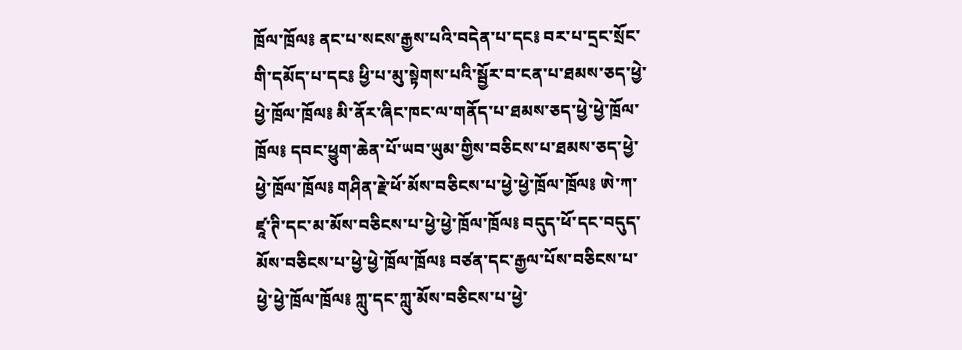ཁྲོལ་ཁྲོལ༔ ནང་པ་སངས་རྒྱས་པའི་བདེན་པ་དང༔ བར་པ་དྲང་སྲོང་གི་དམོད་པ་དང༔ ཕྱི་པ་མུ་སྟེགས་པའི་སྦྱོར་བ་ངན་པ་ཐམས་ཅད་ཕྱེ་ཕྱེ་ཁྲོལ་ཁྲོལ༔ མི་ནོར་ཞིང་ཁང་ལ་གནོད་པ་ཐམས་ཅད་ཕྱེ་ཕྱེ་ཁྲོལ་ཁྲོལ༔ དབང་ཕྱུག་ཆེན་པོ་ཡབ་ཡུམ་གྱིས་བཅིངས་པ་ཐམས་ཅད་ཕྱེ་ཕྱེ་ཁྲོལ་ཁྲོལ༔ གཤིན་རྗེ་ཕོ་མོས་བཅིངས་པ་ཕྱེ་ཕྱེ་ཁྲོལ་ཁྲོལ༔ ཨེ་ཀ་ཛཱ་ཊི་དང་མ་མོས་བཅིངས་པ་ཕྱེ་ཕྱེ་ཁྲོལ་ཁྲོལ༔ བདུད་ཕོ་དང་བདུད་མོས་བཅིངས་པ་ཕྱེ་ཕྱེ་ཁྲོལ་ཁྲོལ༔ བཙན་དང་རྒྱལ་པོས་བཅིངས་པ་ཕྱེ་ཕྱེ་ཁྲོལ་ཁྲོལ༔ ཀླུ་དང་ཀླུ་མོས་བཅིངས་པ་ཕྱེ་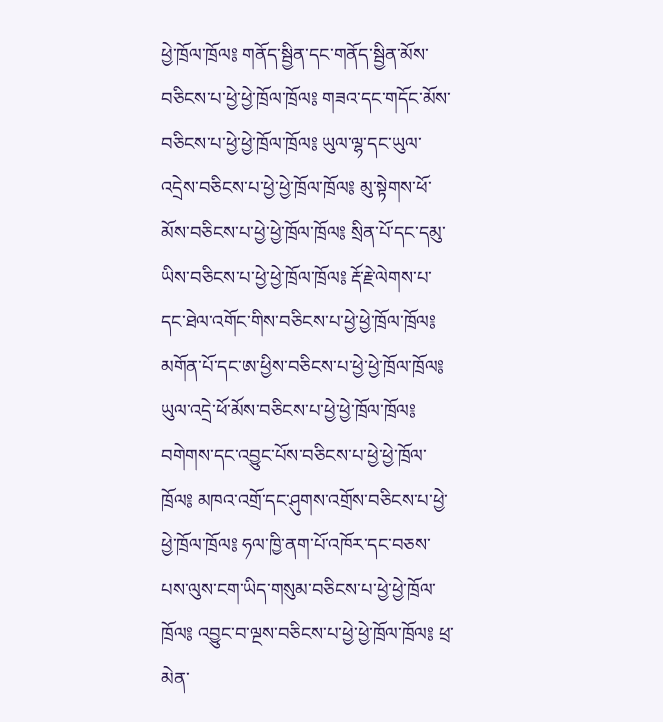ཕྱེ་ཁྲོལ་ཁྲོལ༔ གནོད་སྦྱིན་དང་གནོད་སྦྱིན་མོས་བཅིངས་པ་ཕྱེ་ཕྱེ་ཁྲོལ་ཁྲོལ༔ གཟའ་དང་གདོང་མོས་བཅིངས་པ་ཕྱེ་ཕྱེ་ཁྲོལ་ཁྲོལ༔ ཡུལ་ལྷ་དང་ཡུལ་འདྲེས་བཅིངས་པ་ཕྱེ་ཕྱེ་ཁྲོལ་ཁྲོལ༔ མུ་སྟེགས་ཕོ་མོས་བཅིངས་པ་ཕྱེ་ཕྱེ་ཁྲོལ་ཁྲོལ༔ སྲིན་པོ་དང་དམུ་ཡིས་བཅིངས་པ་ཕྱེ་ཕྱེ་ཁྲོལ་ཁྲོལ༔ རྡོ་རྗེ་ལེགས་པ་དང་ཐེལ་འགོང་གིས་བཅིངས་པ་ཕྱེ་ཕྱེ་ཁྲོལ་ཁྲོལ༔ མགོན་པོ་དང་ཨ་ཕྱིས་བཅིངས་པ་ཕྱེ་ཕྱེ་ཁྲོལ་ཁྲོལ༔ ཡུལ་འདྲེ་ཕོ་མོས་བཅིངས་པ་ཕྱེ་ཕྱེ་ཁྲོལ་ཁྲོལ༔ བགེགས་དང་འབྱུང་པོས་བཅིངས་པ་ཕྱེ་ཕྱེ་ཁྲོལ་ཁྲོལ༔ མཁའ་འགྲོ་དང་ཤུགས་འགྲོས་བཅིངས་པ་ཕྱེ་ཕྱེ་ཁྲོལ་ཁྲོལ༔ ཧལ་ཁྱི་ནག་པོ་འཁོར་དང་བཅས་པས་ལུས་ངག་ཡིད་གསུམ་བཅིངས་པ་ཕྱེ་ཕྱེ་ཁྲོལ་ཁྲོལ༔ འབྱུང་བ་ལྔས་བཅིངས་པ་ཕྱེ་ཕྱེ་ཁྲོལ་ཁྲོལ༔ ཕྲ་མེན་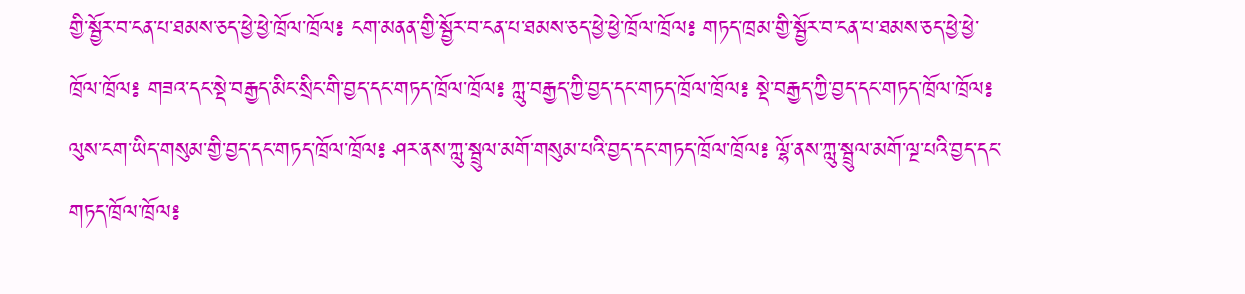གྱི་སྦྱོར་བ་ངན་པ་ཐམས་ཅད་ཕྱེ་ཕྱེ་ཁྲོལ་ཁྲོལ༔ ངག་མནན་གྱི་སྦྱོར་བ་ངན་པ་ཐམས་ཅད་ཕྱེ་ཕྱེ་ཁྲོལ་ཁྲོལ༔ གཏད་ཁྲམ་གྱི་སྦྱོར་བ་ངན་པ་ཐམས་ཅད་ཕྱེ་ཕྱེ་ཁྲོལ་ཁྲོལ༔ གཟའ་དང་སྡེ་བརྒྱད་མིང་སྲིང་གི་བྱད་དང་གཏད་ཁྲོལ་ཁྲོལ༔ ཀླུ་བརྒྱད་ཀྱི་བྱད་དང་གཏད་ཁྲོལ་ཁྲོལ༔ སྡེ་བརྒྱད་ཀྱི་བྱད་དང་གཏད་ཁྲོལ་ཁྲོལ༔ ལུས་ངག་ཡིད་གསུམ་གྱི་བྱད་དང་གཏད་ཁྲོལ་ཁྲོལ༔ ཤར་ནས་ཀླུ་སྦྲུལ་མགོ་གསུམ་པའི་བྱད་དང་གཏད་ཁྲོལ་ཁྲོལ༔ ལྷོ་ནས་ཀླུ་སྦྲུལ་མགོ་ལྔ་པའི་བྱད་དང་གཏད་ཁྲོལ་ཁྲོལ༔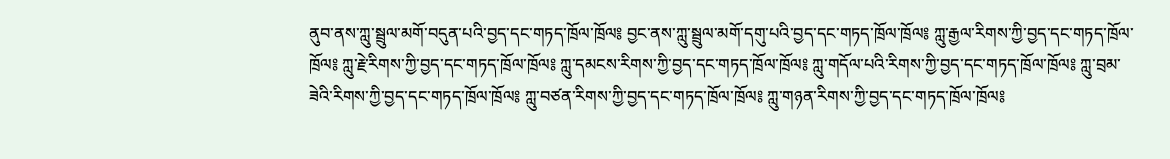ནུབ་ནས་ཀླུ་སྦྲུལ་མགོ་བདུན་པའི་བྱད་དང་གཏད་ཁྲོལ་ཁྲོལ༔ བྱང་ནས་ཀླུ་སྦྲུལ་མགོ་དགུ་པའི་བྱད་དང་གཏད་ཁྲོལ་ཁྲོལ༔ ཀླུ་རྒྱལ་རིགས་ཀྱི་བྱད་དང་གཏད་ཁྲོལ་ཁྲོལ༔ ཀླུ་རྗེ་རིགས་ཀྱི་བྱད་དང་གཏད་ཁྲོལ་ཁྲོལ༔ ཀླུ་དམངས་རིགས་ཀྱི་བྱད་དང་གཏད་ཁྲོལ་ཁྲོལ༔ ཀླུ་གདོལ་པའི་རིགས་ཀྱི་བྱད་དང་གཏད་ཁྲོལ་ཁྲོལ༔ ཀླུ་བྲམ་ཟེའི་རིགས་ཀྱི་བྱད་དང་གཏད་ཁྲོལ་ཁྲོལ༔ ཀླུ་བཙན་རིགས་ཀྱི་བྱད་དང་གཏད་ཁྲོལ་ཁྲོལ༔ ཀླུ་གཉན་རིགས་ཀྱི་བྱད་དང་གཏད་ཁྲོལ་ཁྲོལ༔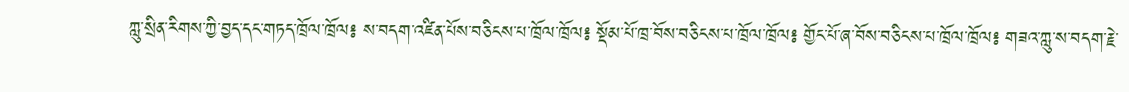ཀླུ་སྲིན་རིགས་ཀྱི་བྱད་དང་གཏད་ཁྲོལ་ཁྲོལ༔ ས་བདག་འཛིན་པོས་བཅིངས་པ་ཁྲོལ་ཁྲོལ༔ སྡོམ་པོ་ཁྲ་བོས་བཅིངས་པ་ཁྲོལ་ཁྲོལ༔ གྱོང་པོ་ཞ་བོས་བཅིངས་པ་ཁྲོལ་ཁྲོལ༔ གཟའ་ཀླུ་ས་བདག་རྗེ་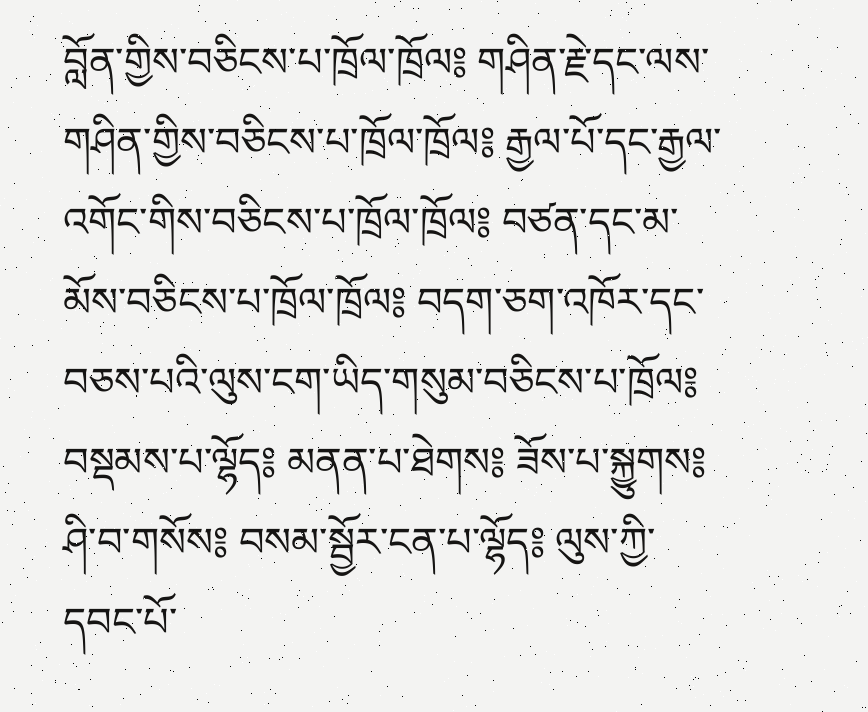བློན་གྱིས་བཅིངས་པ་ཁྲོལ་ཁྲོལ༔ གཤིན་རྗེ་དང་ལས་གཤིན་གྱིས་བཅིངས་པ་ཁྲོལ་ཁྲོལ༔ རྒྱལ་པོ་དང་རྒྱལ་འགོང་གིས་བཅིངས་པ་ཁྲོལ་ཁྲོལ༔ བཙན་དང་མ་མོས་བཅིངས་པ་ཁྲོལ་ཁྲོལ༔ བདག་ཅག་འཁོར་དང་བཅས་པའི་ལུས་ངག་ཡིད་གསུམ་བཅིངས་པ་ཁྲོལ༔ བསྡམས་པ་ལྷོད༔ མནན་པ་ཐེགས༔ ཟོས་པ་སྐྱུགས༔ ཤི་བ་གསོས༔ བསམ་སྦྱོར་ངན་པ་ལྷོད༔ ལུས་ཀྱི་དབང་པོ་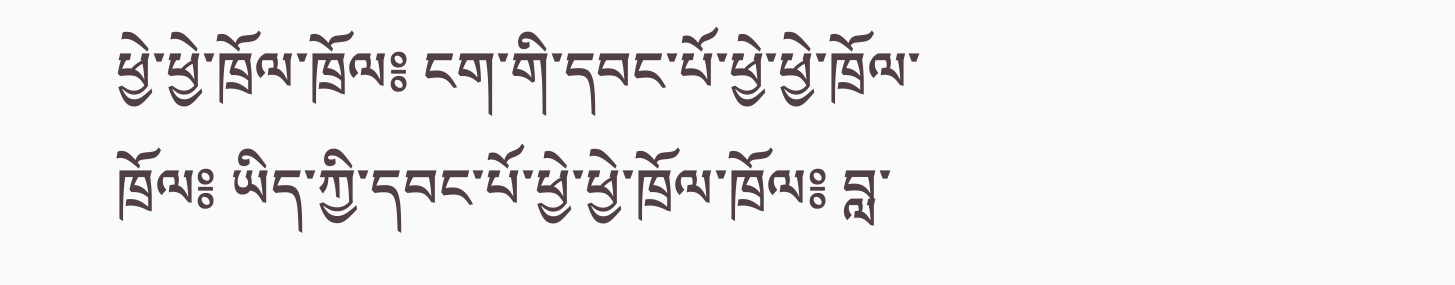ཕྱེ་ཕྱེ་ཁྲོལ་ཁྲོལ༔ ངག་གི་དབང་པོ་ཕྱེ་ཕྱེ་ཁྲོལ་ཁྲོལ༔ ཡིད་ཀྱི་དབང་པོ་ཕྱེ་ཕྱེ་ཁྲོལ་ཁྲོལ༔ བླ་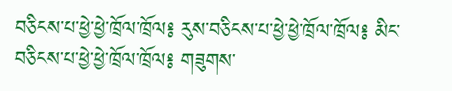བཅིངས་པ་ཕྱེ་ཕྱེ་ཁྲོལ་ཁྲོལ༔ རུས་བཅིངས་པ་ཕྱེ་ཕྱེ་ཁྲོལ་ཁྲོལ༔ མིང་བཅིངས་པ་ཕྱེ་ཕྱེ་ཁྲོལ་ཁྲོལ༔ གཟུགས་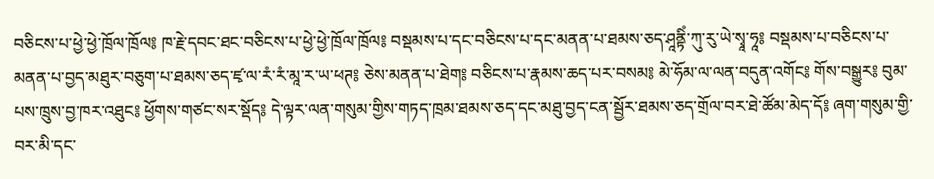བཅིངས་པ་ཕྱེ་ཕྱེ་ཁྲོལ་ཁྲོལ༔ ཁ་རྗེ་དབང་ཐང་བཅིངས་པ་ཕྱེ་ཕྱེ་ཁྲོལ་ཁྲོལ༔ བསྡམས་པ་དང་བཅིངས་པ་དང་མནན་པ་ཐམས་ཅད་ཤཱནྟིཾ་ཀུ་རུ་ཡེ་སྭཱ་ཧཱ༔ བསྡམས་པ་བཅིངས་པ་མནན་པ་བྱད་མཐུར་བཅུག་པ་ཐམས་ཅད་ཛྭ་ལ་རཾ་རཾ་མཱ་ར་ཡ་ཕཊ༔ ཅེས་མནན་པ་ཐེག༔ བཅིངས་པ་རྣམས་ཆད་པར་བསམ༔ མེ་ཧོམ་ལ་ལན་བདུན་འགོང༔ གོས་བསྒྱུར༔ བུམ་པས་ཁྲུས་བྱ་ཁར་འཐུང༔ ཕྱོགས་གཙང་སར་སྡོད༔ དེ་ལྟར་ལན་གསུམ་གྱིས་གཏད་ཁྲམ་ཐམས་ཅད་དང་མཐུ་བྱད་ངན་སྦྱོར་ཐམས་ཅད་གྲོལ་བར་ཐེ་ཚོམ་མེད་དོ༔ ཞག་གསུམ་གྱི་བར་མི་དང་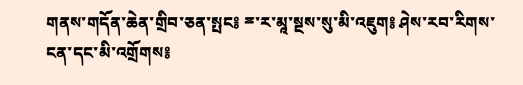གནས་གདོན་ཆེན་གྲིབ་ཅན་སྤང༔ ྈ་ར་མཱ་སྔས་སུ་མི་འཇུག༔ ཤེས་རབ་རིགས་ངན་དང་མི་འགྲོགས༔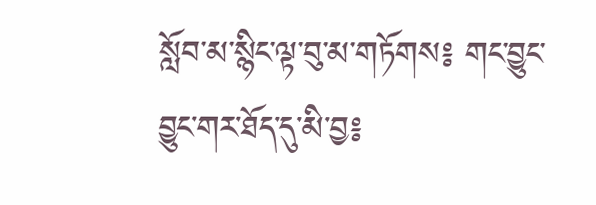སློབ་མ་སྙིང་ལྟ་བུ་མ་གཏོགས༔ གང་བྱུང་བྱུང་གར་ཐོད་དུ་མི་བྱ༔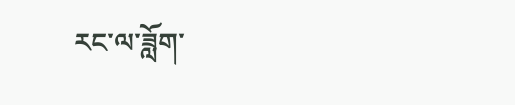རང་ལ་ཟློག་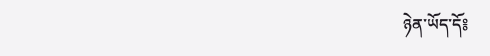ཉེན་ཡོད་དོ༔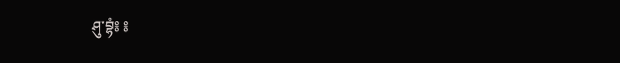ཤུ་བྷཾ༔ ༔